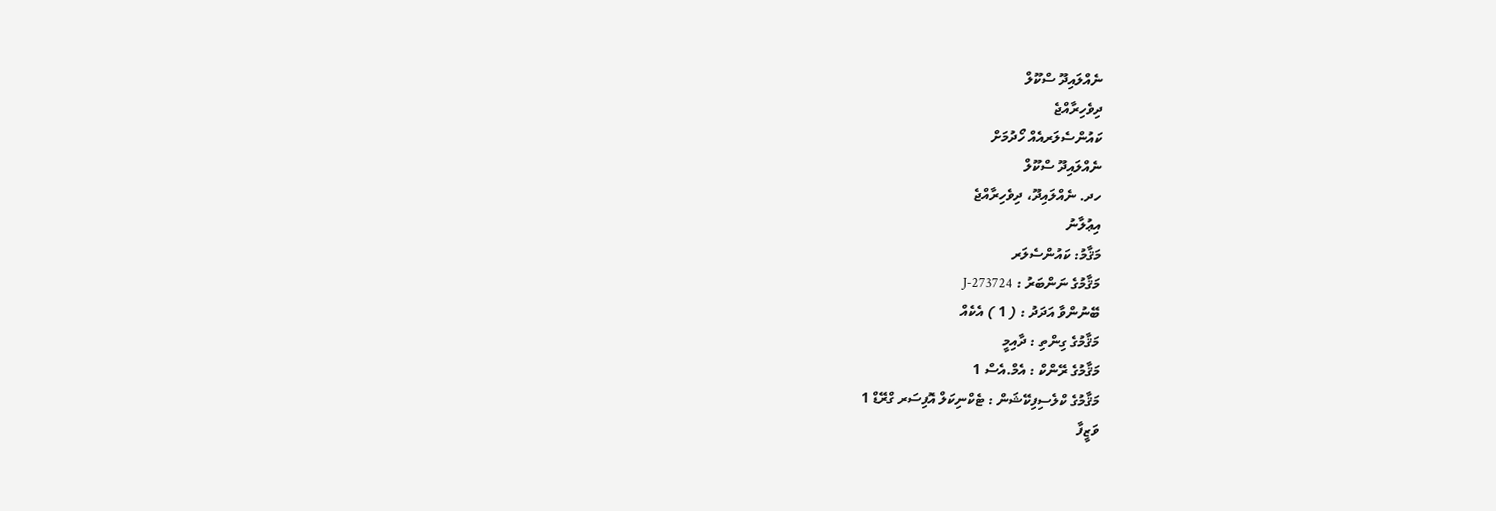ނެއްލައިދޫ ސްކޫލް
ދިވެހިރާއްޖެ
ކައުންސެލަރއެއް ހޯދުމަށް
ނެއްލައިދޫ ސްކޫލް
ހދ. ނެއްލައިދޫ، ދިވެހިރާއްޖެ
އިޢުލާނު
މަޤާމު: ކައުންސެލަރ
މަޤާމުގެ ނަންބަރު : J-273724
ބޭނުންވާ އަދަދު : ( 1 ) އެކެއް
މަޤާމުގެ ގިންތި : ދާއިމީ
މަޤާމުގެ ރޭންކް : އެމް.އެސް 1
މަޤާމުގެ ކްލެސިފިކޭޝަން : ޓެކްނިކަލް އޮފިސަރ ގްރޭޑް 1
ވަޒީފާ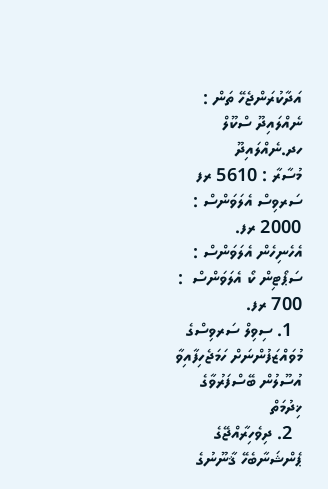އަދާކުރަންޖެހޭ ތަން : ނެއްލައިދޫ ސްކޫލް ހދ.ނެއްލައިދޫ
މުސާރާ : 5610 ރފ
ސަރވިސް އެލަވަންސް : 2000 ރފ.
އެހެނިހެން އެލަވަންސް :
ސަޕޯޓިން ކޯ އެލަވަންސް  : 700 ރފ.
  1. ސިވިލް ސަރވިސްގެ މުވައްޒަފުންނަށް ހަމަޖެހިފާއިވާ އުސޫލުން ބޭސްފަރުވާގެ ޚިދުމަތް
  2. ދިވެހިރާއްޖޭގެ ޕެންޝަނާބެހޭ ޤާނޫނުގެ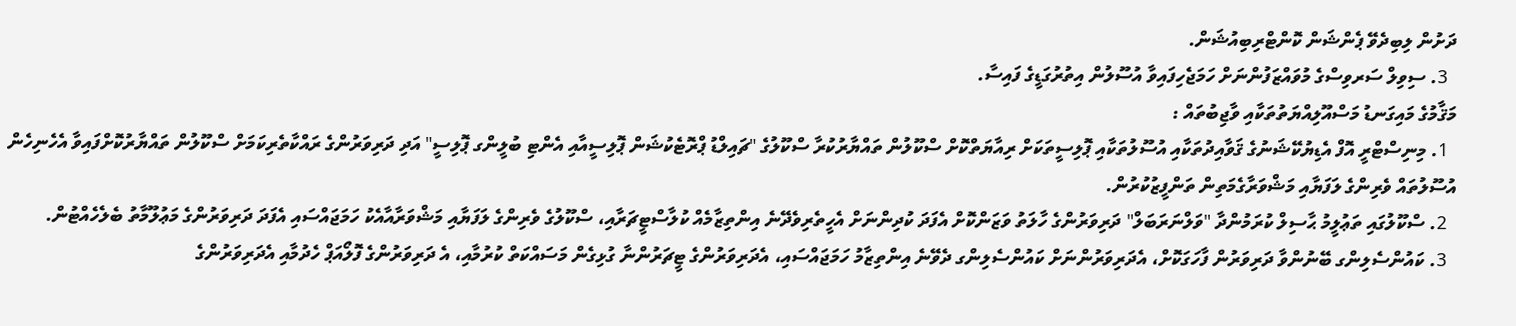ދަށުން ލިބިދެވޭ ޕެންޝަން ކޮންޓްރިބިއުޝަން.
  3. ސިވިލް ސަރވިސްގެ މުވައްޒަފުންނަށް ހަމަޖެހިފައިވާ އުސޫލުން އިތުރުގަޑީގެ ފައިސާ.
މަޤާމުގެ މައިގަނޑު މަސްއޫލިއްޔަތުތަކާއި ވާޖިބުތައް :
  1. މިނިސްޓްރީ އޮފް އެޑިޔުކޭޝަނުގެ ޤަވާއިދުތަކާއި އުސޫލުތަކާއި ޕޮލިސީތަކަށް ރިއާޔަތްކޮށް ސްކޫލުން ތައްޔާރުކުރާ ސްކޫލުގެ "ޗައިލްޑު ޕްރޮޓެކުޝަން ޕޮލިސީއާއި އެންޓި ބުލީންގ ޕޮލިސީ" އަދި ދަރިވަރުންގެ ރައްކާތެރިކަމަށް ސްކޫލުން ތައްޔާރުކޮށްފައިވާ އެހެނިހެން އުސޫލުތައް ވެރިންގެ ލަފަޔާއި މަޝްވަރާގެމަތިން ތަންފީޒުކުރުން.
  2. ސްކޫލުގައި ތަޢުލީމު ޙާސިލް ކުރަމުންދާ "ވަލްނަރަބަލް" ދަރިވަރުންގެ ހާލަތު ވަޒަންކޮށް އެފަދަ ކުދިންނަށް އެހީތެރިވެދޭނެ އިންތިޒާމެއް ކުލާސްޓީޗަރާއި، ސްކޫލުގެ ވެރިންގެ ލަފަޔާއި މަޝްވަރާއާއެކު ހަމަޖައްސައި އެފަދަ ދަރިވަރުންގެ މަޢުލޫމާތު ބެލެހެއްޓުން.
  3. ކައުންސެލިންގ ބޭނުންވާ ދަރިވަރުން ފާހަގަކޮށް، އެދަރިވަރުންނަށް ކައުންސެލިންގ ދެވޭނެ އިންތިޒާމު ހަމަޖައްސައި، އެދަރިވަރުންގެ ޓީޗަރުންނާ ގުޅިގެން މަސައްކަތް ކުރުމާއި، އެ ދަރިވަރުންގެ ފޮލޯއަޕް ހެދުމާއި އެދަރިވަރުންގެ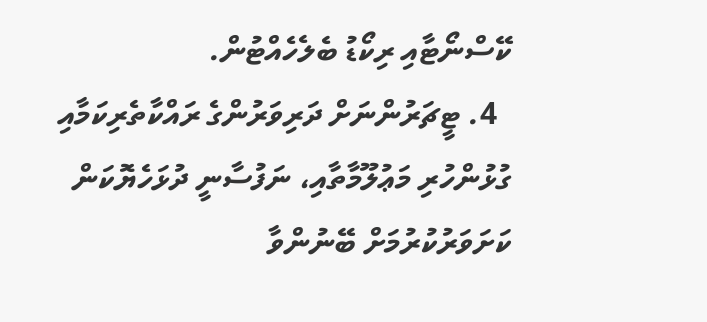ކޭސްނޯޓާއި ރިކޯޑު ބެލެހެއްޓުން.
  4. ޓީޗަރުންނަށް ދަރިވަރުންގެ ރައްކާތެރިކަމާއި ގުޅުންހުރި މަޢުލޫމާތާއި، ނަފުސާނީ ދުޅަހެޔޮކަން ކަށަވަރުކުރުމަށް ބޭނުންވާ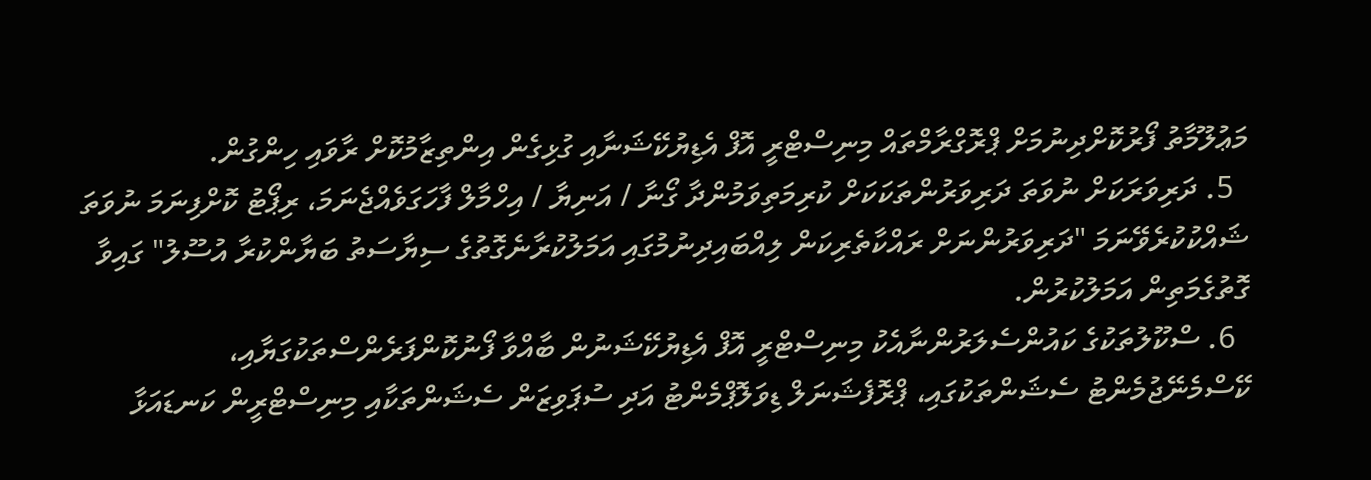މަޢުލޫމާތު ފޯރުކޮށްދިނުމަށް ޕްރޮގްރާމްތައް މިނިސްޓްރީ އޮފް އެޑިޔުކޭޝަނާއި ގުޅިގެން އިންތިޒާމުކޮށް ރާވައި ހިންގުން.
  5. ދަރިވަރަކަށް ނުވަތަ ދަރިވަރުންތަކަކަށް ކުރިމަތިވަމުންދާ ގޯނާ / އަނިޔާ / އިހްމާލް ފާހަގަވެއްޖެނަމަ، ރިޕޯޓު ކޮށްފިނަމަ ނުވަތަ ޝައްކުކުރެވޭނަމަ "ދަރިވަރުންނަށް ރައްކާތެރިކަން ލިއްބައިދިނުމުގައި އަމަލުކުރާނެގޮތުގެ ސިޔާސަތު ބަޔާންކުރާ އުސޫލު" ގައިވާ ގޮތުގެމަތިން އަމަލުކުރުން.
  6. ސްކޫލުތަކުގެ ކައުންސެލަރުންނާއެކު މިނިސްޓްރީ އޮފް އެޑިޔުކޭޝަނުން ބާއްވާ ފޯނުކޮންފަރެންސްތަކުގަޔާއި، ކޭސްމެނޭޖުމެންޓު ސެޝަންތަކުގައި، ޕްރޮފެޝަނަލް ޑިވަލޮޕްމެންޓު އަދި ސުޕަވިޒަން ސެޝަންތަކާއި މިނިސްޓްރީން ކަނޑައަޅާ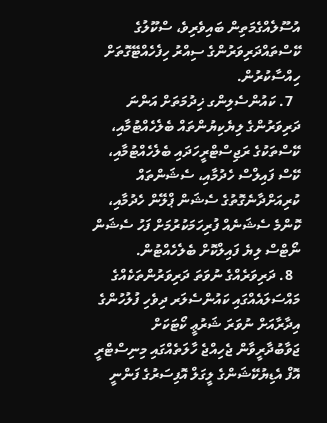އުސޫލެއްގެމަތިން ބައިވެރިވެ، ސްކޫލުގެ ކޭސްތައްދަރިވަރުންގެ ސިއްރު ހިފެހެއްޓޭގޮތަށް ހިއްސާކުރުން.
  7. ކައުންސެލިންގ ޚިދުމަތަށް އަންނަ ދަރިވަރުންގެ ލިޔެކިޔުންތައް ބެލެހެއްޓުމާއި، ކޭސްތަކުގެ ރަޖިސްޓްރީހަދައި ބެލެހެއްޓުމާއި، ކޭސް ފައިލްސް ހެދުމާއި، ސެޝަންތައް ކުރިއަށްދާނެގޮތުގެ ސެޝަން ޕްލޭން ހެދުމާއި، ކޮންމެ ސެޝަނެއް ފުރިހަމަކުރުމަށް ފަހު ސެޝަން ނޯޓްސް ލިޔެ ފައިލްކޮށް ބެލެހެއްޓުން.
  8. ދަރިވަރެއްގެ ނުވަތަ ދަރިވަރުންތަކެއްގެ މައްސަލައެއްގައި ކައުންސެލަރ ދިވެހި ފުލުހުންގެ އިދާރާއަށް ނުވަރަ ޝަރުޢީ ކޯޓަކަށް ޖަވާބުދާރީވާން ޖެހިއްޖެ ހާލަތެއްގައި މިނިސްޓްރީ އޮފް އެޑިޔުކޭޝަންގެ ލީގަލް އޮފިސަރުގެ ފަންނީ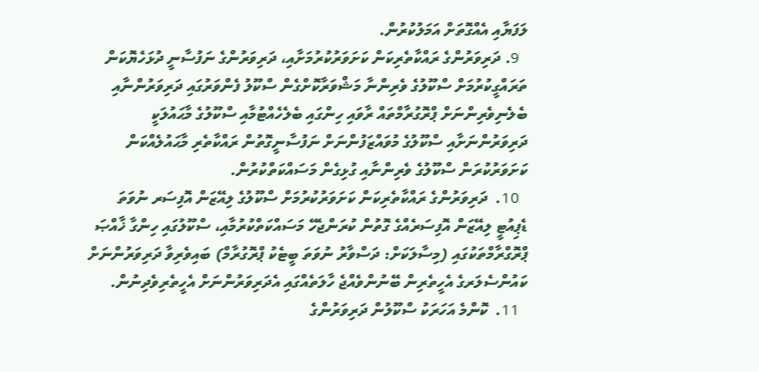ލަފަޔާއި އެއްގޮތަށް އަމަލުކުރުން.
  9. ދަރިވަރުންގެ ރައްކާތެރިކަން ކަށަވަރުކުރުމަށާއި، ދަރިވަރުންގެ ނަފުސާނީ ދުޅަހެޔޮކަން ތަރައްގީކުރުމަށް ސްކޫލުގެ ވެރިންނާ މަޝްވަރާކޮށްގެން ސްކޫލު ފެންވަރުގައި ދަރިވަރުންނާއި ބެލެނިވެރިންނަށް ޕްރޮގުރާމްތައް ރާވައި ހިންގައި ބެލެހެއްޓުމާއި ސްކޫލުގެ މާޙައުލަކީ ދަރިވަރުންނަށާއި ސްކޫލުގެ މުވައްޒަފުންނަށް ނަފުސާނީގޮތުން ރައްކާތެރި މާޙައުލެއްކަން ކަށަވަރުކުރަން ސްކޫލުގެ ވެރިންނާއި ގުޅިގެން މަސައްކަތްކުރުން.
  10.  ދަރިވަރުންގެ ރައްކާތެރިކަން ކަށަވަރުކުރުމަށް ސްކޫލުގެ ލިއޭޒަން އޮފިސަރ ނުވަތަ ޑެޕިއުޓީ ލިއޭޒަން އޮފިސަރެއްގެ ގޮތުން ކުރަންޖެހޭ މަސައްކަތްކުރުމާއި، ސްކޫލުގައި ހިންގާ ޚާއްޞަ ޕްރޮގްރާމްތަކުގައި (މިސާލަކަށް: ދަސްވާރު ނުވަތަ ބީޓެކު ޕްރޮގުރާމް) ބައިވެރިވާ ދަރިވަރުންނަށް ކައުންސެލަރގެ އެހީތެރިން ބޭނުންވެއްޖެ ހާލަތެއްގައި އެދަރިވަރުންނަށް އެހީތެރިވެދިނުން.
  11.  ކޮންމެ އަހަރަކު ސްކޫލުން ދަރިވަރުންގެ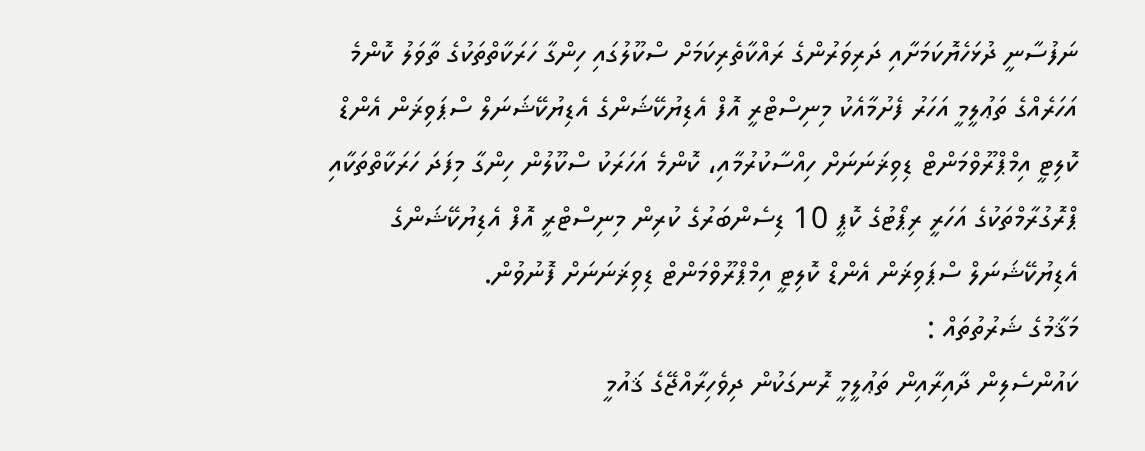ނަފުސާނީ ދުޅަހެޔޮކަމަށާއި ދަރިވަރުންގެ ރައްކާތެރިކަމަށް ސްކޫލުގައި ހިންގާ ހަރަކާތްތަކުގެ ތާވަލު ކޮންމެ އަހަރެއްގެ ތަޢުލީމީ އަހަރު ފެށުމާއެކު މިނިސްޓްރީ އޮފް އެޑިޔުކޭޝަންގެ އެޑިޔުކޭޝަނަލް ސްޕަވިޜަން އެންޑް ކޮލިޓީ އިމްޕްރޫވްމަންޓް ޑިވިޜަނަނަށް ހިއްސާކުރުމާއި، ކޮންމެ އަހަރަކު ސްކޫލުން ހިންގާ މިފަދަ ހަރަކާތްތަކާއި ޕްރޮގުރާމްތަކުގެ އަހަރީ ރިޕޯޓުގެ ކޮޕީ 10 ޑިސެންބަރުގެ ކުރިން މިނިސްޓްރީ އޮފް އެޑިޔުކޭޝަންގެ އެޑިޔުކޭޝަނަލް ސްޕަވިޜަން އެންޑް ކޮލިޓީ އިމްޕްރޫވްމަންޓް ޑިވިޜަނަނަށް ފޮނުވުން.
މަޤާމުގެ ޝަރުތުތައް :
ކައުންސެލިން ދާއިރާއިން ތަޢުލީމީ ރޮނގަކުން ދިވެހިރާއްޖޭގެ ޤައުމީ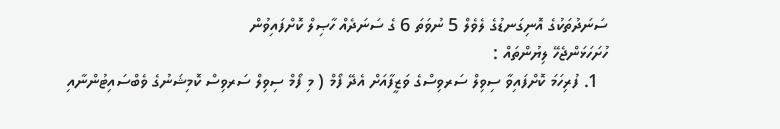ސަނަދުތަކުގެ އޮނިގަނޑުގެ ލެވެލް 5 ނުވަތަ 6 ގެ ސަނަދެއް ހާޞިލް ކޮށްފައިވުން
ހުށަހަޅަންޖެހޭ ލިޔުންތައް :
  1. ފުރިހަމަ ކޮށްފައިވާ ސިވިލް ސަރވިސްގެ ވަޒީފާއަށް އެދޭ ފޯމް ( މި ފޯމް ސިވިލް ސަރވިސް ކޮމިޝަނުގެ ވެބްސައިޓުންނާއި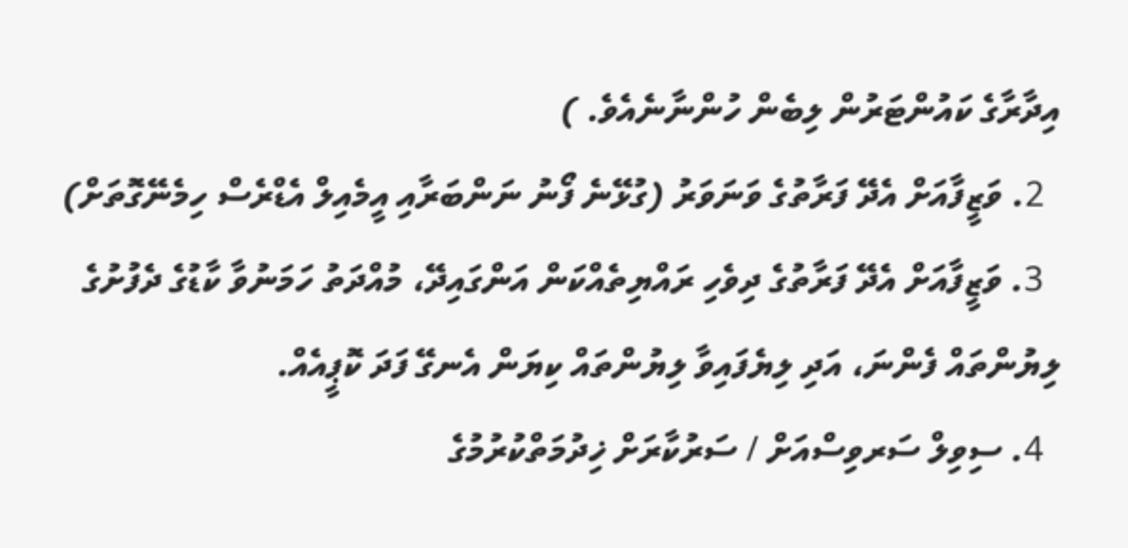އިދާރާގެ ކައުންޓަރުން ލިބެން ހުންނާނެއެވެ. )
  2. ވަޒީފާއަށް އެދޭ ފަރާތުގެ ވަނަވަރު (ގުޅޭނެ ފޯނު ނަންބަރާއި އީމެއިލް އެޑްރެސް ހިމެނޭގޮތަށް)
  3. ވަޒީފާއަށް އެދޭ ފަރާތުގެ ދިވެހި ރައްޔިތެއްކަން އަންގައިދޭ، މުއްދަތު ހަމަނުވާ ކާޑުގެ ދެފުށުގެ ލިޔުންތައް ފެންނަ، އަދި ލިޔެފައިވާ ލިޔުންތައް ކިޔަން އެނގޭ ފަދަ ކޮޕީއެއް.
  4. ސިވިލް ސަރވިސްއަށް / ސަރުކާރަށް ޚިދުމަތްކުރުމުގެ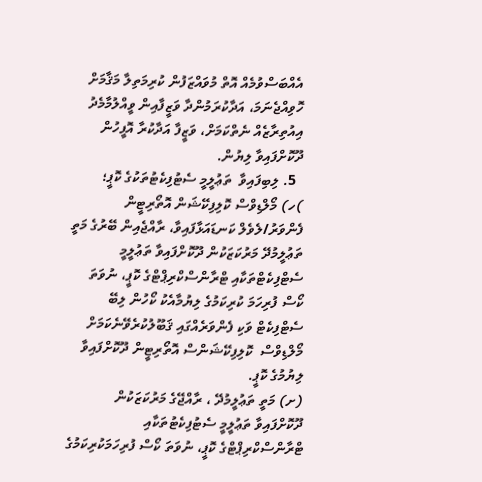އެއްބަސްވުމެއް އޮތް މުވައްޒަފުން ކުރިމަތިލާ މަޤާމަށް ހޮވިއްޖެނަމަ، އަދާކުރަމުންދާ ވަޒީފާއިން ވީއްލުމާމެދު އިއުތިރާޒެއް ނެތްކަމަށް، ވަޒީފާ އަދާކުރާ އޮފީހުން ދޫކޮށްފައިވާ ލިޔުން.
  5. ލިބިފައިވާ  ތަޢުލީމީ ސެޓުފިކެޓުތަކުގެ ކޮޕީ؛
)ހ) މޯލްޑިވްސް ކޮލިފިކޭޝަން އޮތޯރިޓީން ފެންވަރު/ލެވެލް ކަނޑައަޅާފައިވާ، ރާއްޖެއިން ބޭރުގެ މަތީ ތަޢުލީމުދޭ މަރުކަޒަކުން ދޫކޮށްފައިވާ ތަޢުލީމީ ސެޓްފިކެޓްތަކާއި ޓްރާންސްކްރިޕްޓްގެ ކޮޕީ، ނުވަތަ ކޯސް ފުރިހަމަ ކުރިކަމުގެ ލިޔުމާއެކު ކޯހުން ލިބޭ ސެޓްފިކެޓް ވަކި ފެންވަރެއްގައި ޤަބޫލުކުރެވޭނެކަމަށް މޯލްޑިވްސް  ކޮލިފިކޭޝަންސް އޮތޯރިޓީން ދޫކޮށްފައިވާ ލިޔުމުގެ ކޮޕީ.
(ށ) މަތީ ތަޢުލީމުދޭ ، ރާއްޖޭގެ މަރުކަޒަކުން ދޫކޮށްފައިވާ ތަޢުލީމީ ސެޓުފިކެޓުތަކާއި ޓްރާންސްކްރިޕްޓްގެ ކޮޕީ، ނުވަތަ ކޯސް ފުރިހަމަކުރިކަމުގެ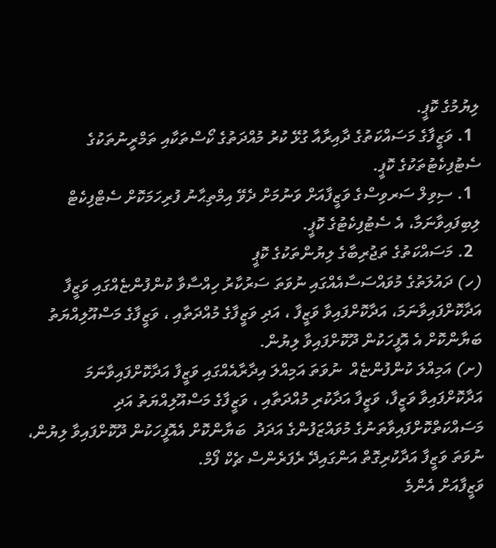ލިޔުމުގެ ކޮޕީ.
  1. ވަޒީފާގެ މަސައްކަތުގެ ދާއިރާއާ ގުޅޭ ކުރު މުއްދަތުގެ ކޯސްތަކާއި ތަމްރީނުތަކުގެ ސެޓުފިކެޓުތަކުގެ ކޮޕީ.
  1. ސިވިލް ސަރވިސްގެ ވަޒީފާއަށް ވަނުމަށް ދެވޭ އިމްތިޙާނު ފުރިހަމަކޮށް ސެޓްފިކެޓް ލިބިފައިވާނަމާ، އެ ސެޓުފިކެޓުގެ ކޮޕީ.
  2. މަސައްކަތުގެ ތަޖުރިބާގެ ލިޔުންތަކުގެ ކޮޕީ
(ހ) ދައުލަތުގެ މުވައްސަސާއެއްގައި ނުވަތަ ސަރުކާރު ހިއްސާވާ ކުންފުންޏެއްގައި ވަޒީފާ އަދާކޮށްފައިވާނަމަ، އަދާކޮށްފައިވާ ވަޒީފާ ، އަދި ވަޒީފާގެ މުއްދަތާއި ، ވަޒީފާގެ މަސްއޫލިއްޔަތު ބަޔާންކޮށް އެ އޮފީހަކުން ދޫކޮށްފައިވާ ލިޔުން.
(ށ) އަމިއްލަ ކުންފުންޏެއް  ނުވަތަ އަމިއްލަ އިދާރާއެއްގައި ވަޒީފާ އަދާކޮށްފައިވާނަމަ އަދާކޮށްފައިވާ ވަޒީފާ، ވަޒީފާ އަދާކުރި މުއްދަތާއި ، ވަޒީފާގެ މަސްއޫލިއްޔަތު އަދި މަސައްކަތްކޮށްފައިވާތަނުގެ މުވައްޒަފުންގެ އަދަދު  ބަޔާންކޮށް އެއޮފީހަކުން ދޫކޮށްފައިވާ ލިޔުން، ނުވަތަ ވަޒީފާ އަދާކުރިގޮތް އަންގައިދޭ ރެފަރެންސް ޗެކް ފޯމް.
ވަޒީފާއަށް އެންމެ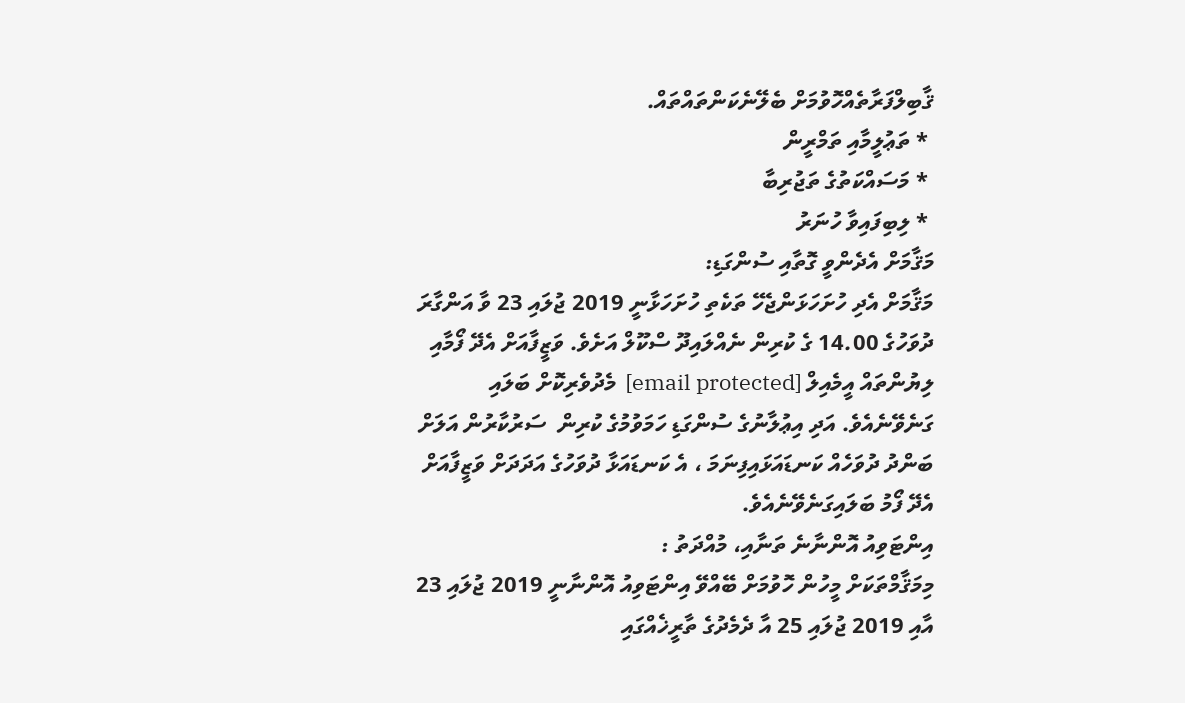ޤާބިލްފަރާތެއްހޮވުމަށް ބެލޭނެކަންތައްތައް.
 * ތަޢުލީމާއި ތަމްރީން
 * މަސައްކަތުގެ ތަޖުރިބާ
 * ލިބިފައިވާ ހުނަރު
މަޤާމަށް އެދެންވީ ގޮތާއި ސުންގަޑި:
މަޤާމަށް އެދި ހުށަހަޅަންޖެހޭ ތަކެތި ހުށަހަޅާނީ 2019 ޖުލައި 23 ވާ އަންގާރަ ދުވަހުގެ 14.00 ގެ ކުރިން ނެއްލައިދޫ ސްކޫލް އަށެވެ. ވަޒީފާއަށް އެދޭ ފޯމާއި ލިޔުންތައް އީމެއިލް [email protected]  މެދުވެރިކޮށް ބަލައި ގަނެވޭނެއެވެ. އަދި އިޢުލާނުގެ ސުންގަޑި ހަމަވުމުގެ ކުރިން  ސަރުކާރުން އަލަށް ބަންދު ދުވަހެއް ކަނޑައަޅައިފިނަމަ ، އެ ކަނޑައަޅާ ދުވަހުގެ އަދަދަށް ވަޒީފާއަށް އެދޭ ފޯމު ބަލައިގަނެވޭނެއެވެ.
އިންޓަވިއު އޮންނާނެ ތަނާއި، މުއްދަތު :
މިމަޤާމްތަކަށް މީހުން ހޮވުމަށް ބޭއްވޭ އިންޓަވިއު އޮންނާނީ 2019 ޖުލައި 23 އާއި 2019 ޖުލައި 25 އާ ދެމެދުގެ ތާރީޚެއްގައި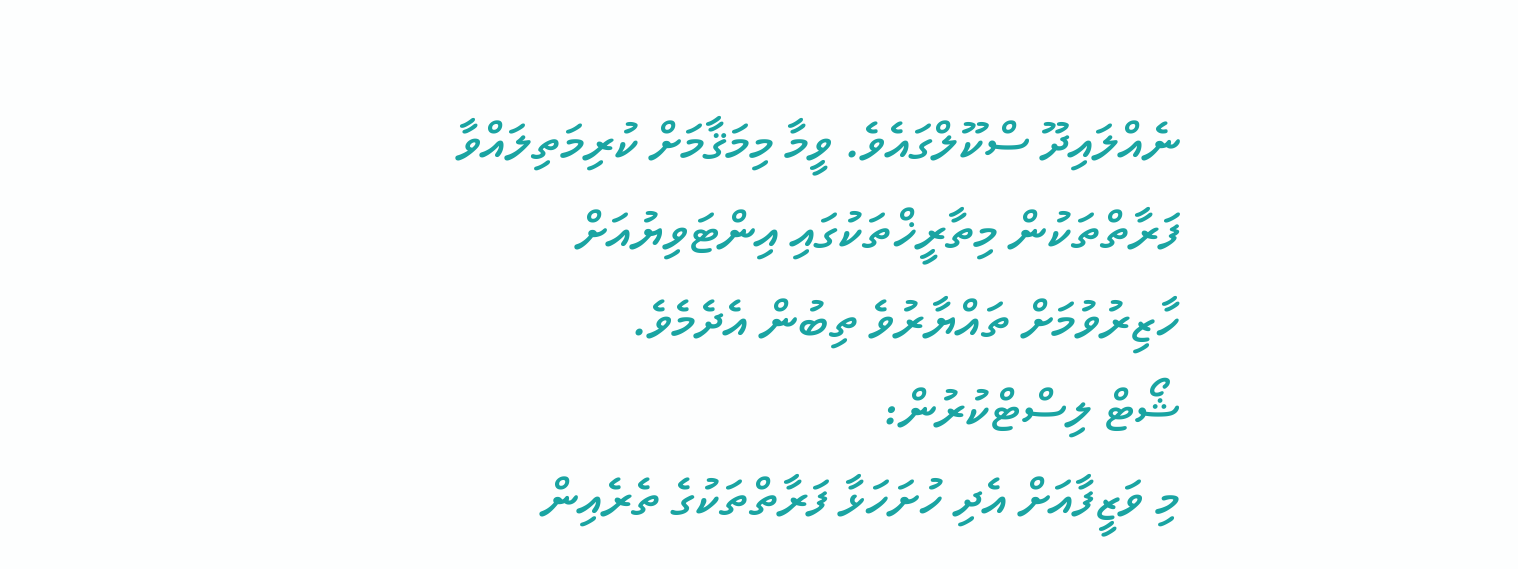ނެއްލައިދޫ ސްކޫލްގައެވެ. ވީމާ މިމަޤާމަށް ކުރިމަތިލައްވާ ފަރާތްތަކުން މިތާރީޚްތަކުގައި އިންޓަވިޔުއަށް ހާޒިރުވުމަށް ތައްޔާރުވެ ތިބުން އެދެމެވެ.
ޝޯޓް ލިސްޓްކުރުން:
މި ވަޒީފާއަށް އެދި ހުށަހަޅާ ފަރާތްތަކުގެ ތެރެއިން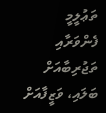ތަޢުލީމީ ފެންވަރާއި ތަޖުރިބާއަށް ބަލައި، ވަޒީފާއަށް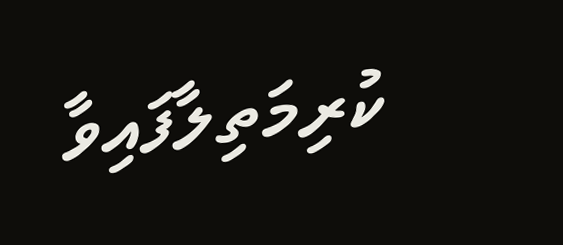ކުރިމަތިލާފައިވާ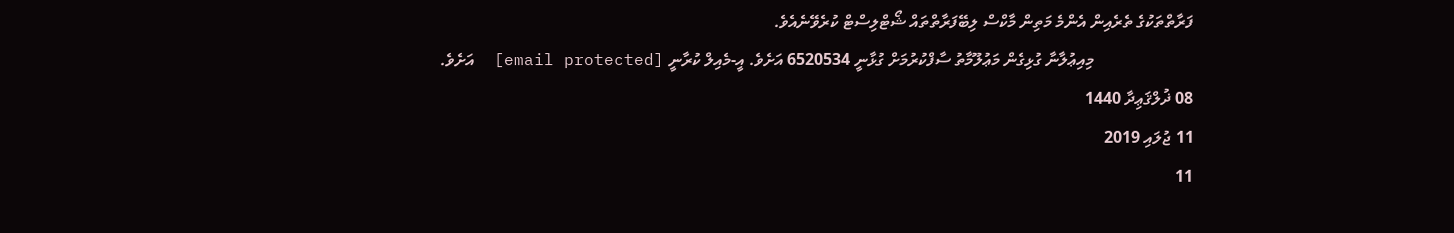ފަރާތްތަކުގެ ތެރެއިން އެންމެ މަތިން މާކްސް ލިބޭފަރާތްތައް ޝޯޓްލިސްޓް ކުރެވޭނެއެވެ.
                        މިއިޢުލާނާ ގުޅިގެން މަޢުލޫމާތު ސާފްކުރުމަށް ގުޅާނީ 6520534 އަށެވެ. އީ-މެއިލް ކުރާނީ [email protected]  އަށެވެ.
08 ޛުލްޤަޢިދާ 1440
11 ޖުލައި 2019
11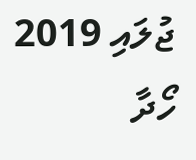ޖުލައި 2019
ހޯދާ